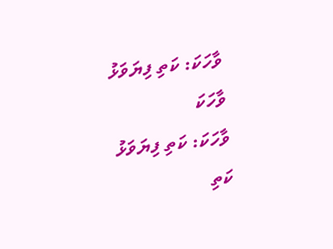ވާހަކަ: ކަތި ފިޔަވަޅު
ވާހަކަ
ވާހަކަ: ކަތި ފިޔަވަޅު
ކަތި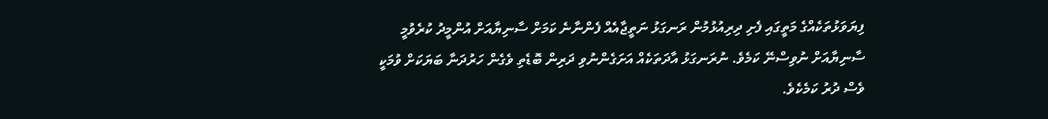ފިޔަވަޅުތަކެއްގެ މަތީގައި ފެށި ދިރިއުޅުމުން ރަނގަޅު ނަތީޖާއެއް ފެންނާނެ ކަމަށް ސާނިޔާއަށް އުންމީދު ކުރެވުމީ ސާނިޔާއަށް ނުވިސްނޭ ކަމެވެ. ނުރަނގަޅު އާދަތަކެއް އަށަގެންނުވި ދަރިން ބޮޑެތި ވެގެން ހަރުދަނާ ބަޔަކަށް ވުމަކީ ވެސް ދުރު ކަމެކެވެ.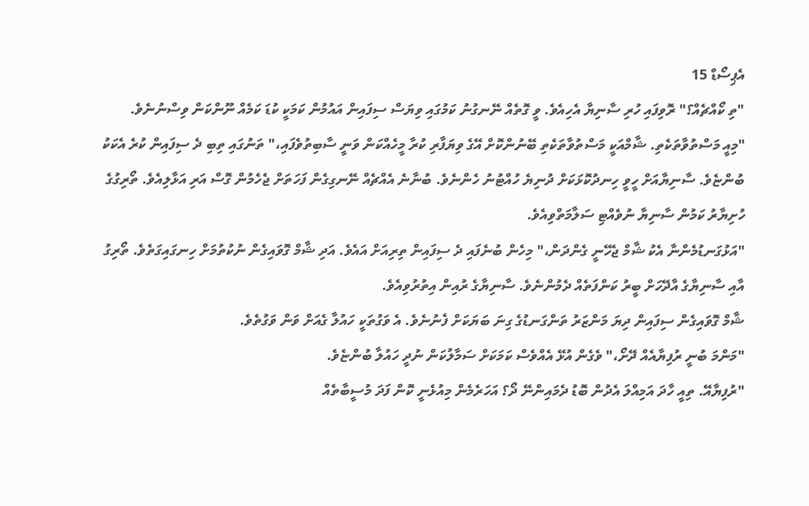އެޕިސޯޑް 15
"ތި ކޯއްޗެއް؟" ރޮވިފައި ހުރި ސާނިޔާ އެހިއެވެ. ވީ ގޮތެއް ނޭނގުނު ކަމުގައި ވިޔަސް ސިފައިން އައުމުން ކަމަކީ ކުޑަ ކަމެއް ނޫންކަން ވިސްނުނެވެ.
"މިއީ މަސްތުވާތަކެތި. ޝާމްއަކީ މަސްތުވާތަކެތި ބޭނުންކޮށް އޭގެ ވިޔަފާރި ކުރާ މީހެއްކަން ވަނީ ސާބިތުވެފައި،" ތަނުގައި ތިބި ދެ ސިފައިން ކުރެ އެކަކު ބުންޏެވެ. ސާނިޔާއަށް ހީވީ ހިނދުކޮޅަކަށް ދުނިޔެ ހުއްޓުނު ހެންނެވެ. ބުނާނެ އެއްޗެއް ނޭނގިގެން ފަހަތަށް ޖެހެމުން ގޮސް އަރި އަޅާލިއެވެ. ތޯރިގުގެ ހުށިޔާރު ކަމުން ސާނިޔާ ނުވެއްޓި ސަލާމަތްވިއެވެ.
"އަޅުގަނޑުމެންނާ އެކު ޝާމް ޖެހޭނީ ގެންދަން،" މިހެން ބުނެފައި ދެ ސިފައިން ތިރިއަށް އައެވެ. އަދި ޝާމް ގޮވައިގެން ނުކުތުމަށް ހިނގައިގަތެވެ. ތޯރިގު އާއި ސާނިޔާގެ އާދޭހަށް ބީރު ކަންފަތެއް ދެމުންނެވެ. ސާނިޔާގެ ރުއިން އިތުރުވިއެވެ.
ޝާމް ގޮވައިގެން ސިފައިން ދިޔަ މަންޒަރު ތަންގަނޑުގެ ގިނަ ބަޔަކަށް ފެނުނެވެ. އެ ވަގުތަކީ ހައުލާ ގެއަށް ވަން ވަގުތެވެ.
"މަންމަ ބުނީ ރުފިޔާއެއް ދޭށޯ،" ވެގެން އުޅޭ އެއްވެސް ކަމަކަށް ސަމާލުކަން ނުދީ ހައުލާ ބުންޏެވެ.
"ރުފިޔާއޭ. ތިއީ ހާދަ އަމިއްލަ އެދުން ބޮޑު ދެމައިންނޭ ދޯ؟ އަހަރެމެން މިއުޅެނީ ކޮން ފަދަ މުސީބާތެއް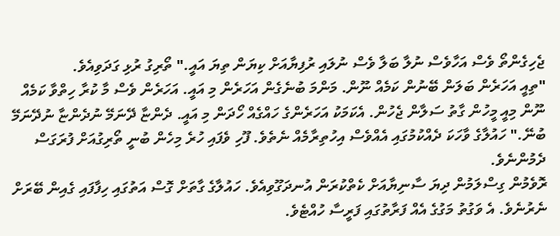ޖެހިގެންތޯ ވެސް އަހާވެސް ނުލާ ބަލާ ވެސް ނުލައި ރުފިޔާއަށް ކިޔަން ތިޔަ އައީ." ތޯރިގު ރުޅި ގަދަވިއެވެ.
"ތިއީ އަހަރެން ބަލަން ބޭނުން ކަމެއް ނޫން. މަންމަ ބުނެގެން އަހަރެން މި އައީ. އަހަރެން ވެސް މާ ކުރާ ހިތްވާ ކަމެއް ނޫން މިއީ މީހުން ގާތު ސަލާން ޖެހުން. އެކަމަކު އަހަރެންގެ ހައްގެއް ހޯދަން މި އައީ. ދެންޏާ ދޭނަމޭ ނުދެންޏާ ނުދޭނަމޭ ބުނޭ." ހައުލާގެ ވާހަކަ ދެއްކުމުގައި އެއްވެސް އިހުތިރާމެއް ނެތެވެ. ފޫހި ވެފައި ހުރެ މިހެން ބުނީ ތޯރިގުއަށް ފުރަގަސް ދެމުންނެވެ.
ރޮވެމުން ގިސްލަމުން ދިޔަ ސާނިޔާއަށް ކެތްކުރަން އުނދަގޫވިއެވެ. ހައުލާގެ ގާތަށް ގޮސް އަތުގައި ހިފާފައި ގެއިން ބޭރަށް ނެރުނެވެ. އެ ވަގުތު މަގުގެ އެއް ފަރާތުގައި ފަރީސާ ހުއްޓެވެ.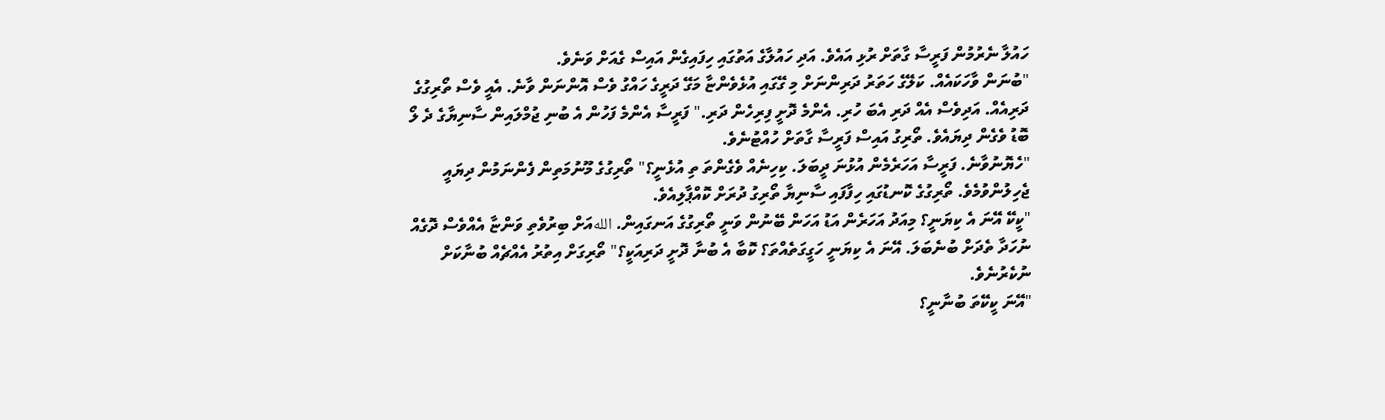ހައުލާ ނެރުމުން ފަރީސާ ގާތަށް ރުޅި އައެވެ. އަދި ހައުލާގެ އަތުގައި ހިފައިގެން އައިސް ގެއަށް ވަނެވެ.
"ބުނަން ވާހަކައެއް. ކަލޭގެ ހަތަރު ދަރިންނަށް މި ގޭގައި އުޅެވެންޏާ މަގޭ ދަރީގެ ހައްގު ވެސް އޮންނަން ވާނެ. އެއީ ވެސް ތޯރިގުގެ ދަރިއެއް. އަދިވެސް އެއް ދަރި އެބަ ހުރި. އެންމެ ދޮށީ ފިރިހެން ދަރި." ފަރީސާ އެންމެ ފަހުން އެ ބުނި ޖުމްލައިން ސާނިޔާގެ ދެ ލޯ ބޮޑު ވެގެން ދިޔައެވެ. ތޯރިގު އައިސް ފަރީސާ ގާތަށް ހުއްޓުނެވެ.
"ހެޔޮނުވާނެ. ފަރީސާ އަހަރެމެން އުޅުނަ ދީބަލަ. ކިހިނެއް ވެގެންތަ ތި އުޅެނީ؟" ތޯރިގުގެ މޫނުމަތިން ފެންނަމުން ދިޔައީ ޖެހިލުންވުމެވެ. ތޯރިގުގެ ކޮނޑުގައި ހިފާފައި ސާނިޔާ ތޯރިގު ދުރަށް ކޮއްޕާލިއެވެ.
"ކީކޭ އޭނަ އެ ކިޔަނީ؟ މިއަދު އަހަރެން އަޑު އަހަން ބޭނުން ވަނީ ތޯރިގުގެ އަނގައިން. اللهއަށް ބިރުވެތި ވަންޏާ އެއްވެސް ދޮގެއް ނުހަދާ ތެދަށް ބުނެބަލަ. އޭނަ އެ ކިޔަނީ ހަގީގަތެއްތަ؟ ކޮބާ އެ ބުނާ ދޮށީ ދަރިއަކީ؟" ތޯރިގަށް އިތުރު އެއްޗެއް ބުނާކަށް ނުކެރުނެވެ.
"އޭނަ ކީކޭތަ ބުނާނީ؟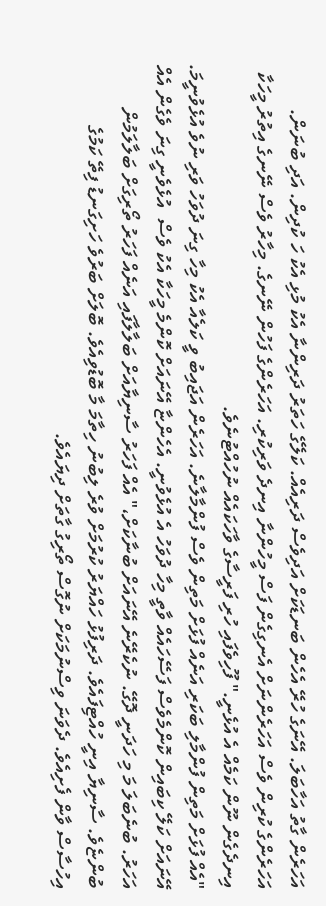އަހަރެން ގާތު އަހާބަލަ. އޭނަގެ ހުރޭ އެހެން ބަނޑަކަށް އަދިވެސް ދަރިއެއް. ކަލޭގެ ހަތަރު ދަރިންނާ އެކު މުޅި އެކު ހަ ކުދިން. އަދި ބުނަން. އަހަރެންގެ ކުރިން ވެސް އަހަރެންނަށް އެނގިގެން ފަސް މީހުންނާ އިނދެ ވަރިކުރި. އަހަރެންގެ ފަހުން ނޭނގެ. މިހާރު ވެސް ނޭނގެ އިތުރު މީހަކާ އިނދެގެން ނޫން ކަމެއް އެ އުޅެނީ." ފޫހިވެފައި ހުރި ފަރީސާގެ ވާހަކައެއް ނުހުއްޓުނެވެ.
"އެއް ފުޅަށް މަތިން ފުންމާލި ބަކަރި އަނެއް ފުޅަށް މަތިން ވެސް ފުންމާލާނެ. އަހަރެން އަޖައިބު ވީ ކަލެއާ އެކު މިހާ ގިނަ ދުވަހު ވަރި ނުވެ އުޅެވުނީމަ. އޭނައަށް ކަލޭ ކިބައިން ކޮންމެވެސް ފަސޭހައެއް ވާތީ މިހާ ދުވަހު އެ އުޅެވުނީ. އެހެންޏާ އޭނައަށް ކޮންމެ މީހަކާ އެކު ވެސް  އުޅެވެނީ ގިނަ ވެގެން އެއް އަހަރު. ބުނެބަލަ މަ މި ހަދަނީ ދޮގޭ. ނުކެރޭނެ އޭނައަށް ބުނާކަށް،" އެއް ފަހަރު ސާނިޔާއަށް ބަލާލާފައި އަނެއް ފަހަރު ތޯރިގަށް ބަލާލަމުން ބުންޏެވެ. ސާނިޔާ އިނީ ހުއްޓިފައެވެ. ދަރިފުޅު ހައްޔަރު ކުރުމަށް ވުރެ ލިބުނު ހިތާމަ މާ ބޮޑުވިއެވެ. ބޮލަށް ބަރުވެ ހަށިގަނޑު ފިތޭ ކަމުގެ އިހުސާސް ވާން ފެށިއެވެ. ދެވަނަ ވިސްނުމަކަށް ނުގޮސް ތޯރިގު ގާތަށް ދިޔައެވެ.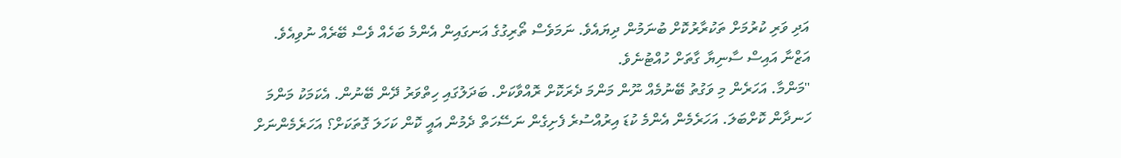އަދި ވަރި ކުރުމަށް ތަކުރާރުކޮށް ބުނަމުން ދިޔައެވެ. ނަމަވެސް ތޯރިގުގެ އަނގައިން އެންމެ ބަހެއް ވެސް ބޭރެއް ނުވިއެވެ.
އަޒްނާ އައިސް ސާނިޔާ ގާތަށް ހުއްޓުނެވެ.
"މަންމާ. އަހަރެން މި ވަގުތު ބޭނުމެއް ނޫން މަންމަ ދެރަކޮށް ރޮއްވާކަށް. ބަދަލުގައި ހިތްވަރު ދޭން ބޭނުން. އެކަމަކު މަންމަ ހަނދާން ކޮށްބަލަ. އަހަރެމެން އެންމެ ކުޑަ އިރުއްސުރެ ފެށިގެން ނަސޭހަތް ދެމުން އައީ ކޮން ކަހަލަ ގޮތަކަށް؟ އަހަރެމެންނަށް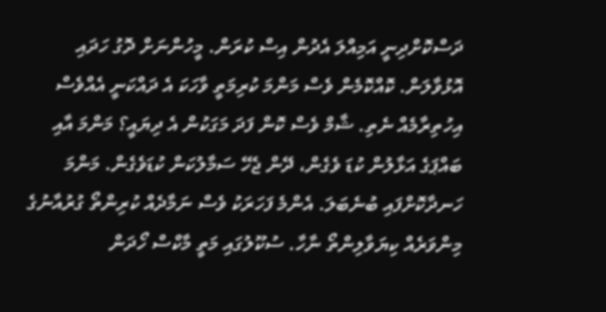ދަސްކޮށްދިނީ އަމިއްލަ އެދުން އިސް ކުރަން. މީހުންނަށް ދޮގު ހަދައި އޮޅުވާލަން. ކޮއްކޮމެން ވެސް މަންމަ ކުރިމަތީ ވާހަކަ އެ ދައްކަނީ އެއްވެސް އިހުތިރާމެއް ނެތި. ޝާމް ވެސް ކޮން ފަދަ މަގަކުން އެ ދިޔައީ؟ މަންމަ އާއި ބައްޕަގެ އަޅާލުން ކުޑަ ވެގެން، ދޭން ޖެހޭ ސަމާލުކަން ކުޑަވެގެން. މަންމަ ހަނދާކޮށްފައި ބުނެބަލަ. އެންމެ ފަހަރަކު ވެސް ނަމާދެއް ކުރިންތޯ ގުރުއާނުގެ މިންވަރެއް ކިޔަވާލިންތޯ ނާހާ. ސުކޫލުގައި މަތީ މާކްސް ހޯދަން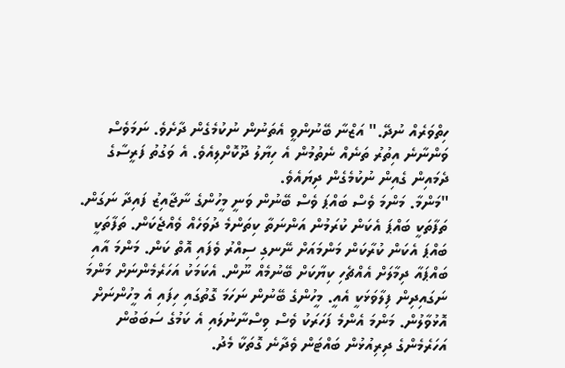ހިތްވަރެއް ނުދޭ." އަޒްނާ ބޭނުންވީ އެތަނުން ނުކުމެގެން ދާށެވެ. ނަމަވެސް ވަންނާނެ އިތުރު ތަނެއް ނެތުމުން އެ ހިޔާލު ދޫކޮށްލިއެވެ. އެ ވަގުތު ފަރީސާގެ ދެމައިން ގެއިން ނުކުމެގެން ދިޔައެވެ.
"މަންމާ. މަންމަ ވެސް ބައްޕަ ވެސް ބޭނުން ވަނީ މީހުންގެ ނާޖާއިޒު ފައިދާ ނަގަން. ތަފާތަކީ ބައްޕަ އެކަން ކުރަމުން އަންނަތާ ކިތަންމެ ދުވަހެއް ވެއްޖެކަން. ތަފާތަކީ ބައްޕަ އެކަން ކުރާކަން މަންމައަށް ނޭނގި ސިއްރު ވެފައި އޮތް ކަން. މަންމަ އާއި ބައްޕައާ ދިމާލަށް އެއްޗެހި ކިޔާކަށް ބޭނުމެއް ނޫން. އެކަމަކު އަހަރެމެންނަށް މަންމަ ނަގައިދިން ފިލާވަޅަކީ އެއީ. މީހުންގެ ބޭނުން ނަހަމަ ގޮތުގައި ހިފައި އެ މީހުންނަށް އޮޅުވާލުން. މަންމަ އެންމެ ފަހަރަކު ވެސް ވިސްނާނުލައި އެ ކަމުގެ ސަބަބުން އަހަރެމެންގެ ދިރިއުޅުން ބައްޓަން ވެދާނެ ގޮތަކާ މެދު.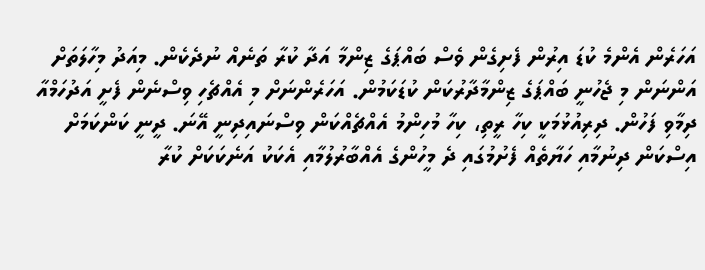އަހަރެން އެންމެ ކުޑަ އިރުން ފެށިގެން ވެސް ބައްޕަގެ ޒިންމާ އަދާ ކުރާ ތަނެއް ނުދެކެން. މިއަދު މިހާލަތަށް އަންނަން މި ޖެހުނީ ބައްޕަގެ ޒިންމާދާރުކަން ކުޑަކަމުން. އަހަރެންނަށް މި އެއްޗެހި ވިސްނެން ފެށީ އަދުހަމްއާ ދިމާވި ފަހުން. ދިރިއުޅުމަކީ ކިހާ ރީތި، ކިހާ މުހިންމު އެއްޗެއްކަން ވިސްނައިދިނީ އޭނަ. ދީނީ ކަންކަމަށް އިސްކަން ދިނުމާއި ހަޔާތެއް ފެށުމުގައި ދެ މީހުންގެ އެއްބާރުލުމާއި އެކަކު އަނެކަކަށް ކުރާ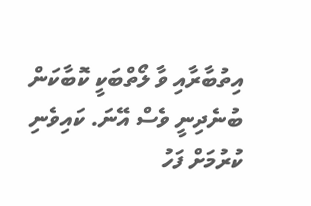އިތުބާރާއި ވާ ލޯތްބަކީ ކޮބާކަން ބުނެދިނީ ވެސް އޭނަ. ކައިވެނި ކުރުމަށް ފަހު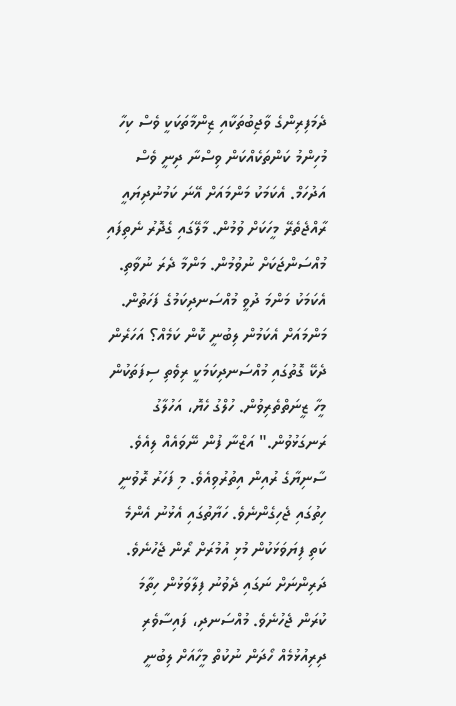ދެމަފިރިންގެ ވާޖިބުތަކާއި ޒިންމާތަކަކީ ވެސް ކިހާ މުހިންމު ކަންތަކެއްކަން ވިސްނާ ދިނީ ވެސް އަދުހަމް. އެކަމަކު މަންމައަށް އޭނަ ކަމުނުދިޔައީ ރާއްޖެތެރޭ މީހަކަށް ވުމުން. މާލޭގައި ގެދޮރު ނެތިފައި މުއްސަންޖަކަށް ނުވުމުން. މަންމާ ދެރަ ނުވާތި. އެކަމަކު މަންމަ ދުވީ މުއްސަނދިކަމުގެ ފަހަތުން. މަންމައަށް އެކަމުން ލިބުނީ ކޮން ކަމެއް؟ އަހަރެން ދެކޭ ގޮތުގައި މުއްސަނދިކަމަކީ ރިވެތި ސިފަތަކުން މީހާ ޒީނަތްތެރިވުން. ހުލްގު ހެޔޮ، އަހުލާގު ރަނގަޅުވުން." އަޒްނާ ފުން ނޭވައެއް ލިއެވެ.
ސާނިޔާގެ ރުއިން އިތުރުވިއެވެ. މި ފަހަރު ރޮވުނީ ހިތުގައި ޖެހިގެންނެވެ. ހަޔާތުގައި އެޅުނު އެންމެ ކަތި ފިޔަވަޅަކުން މުޅި އުމުރަށް ރޯން ޖެހުނެވެ. ދަރިންނަށް ނަގައި ދެވުނު ފިލާވަޅުން ހިތާމަ ކުރަން ޖެހުނެވެ. މުއްސަނދި، ފައިސާވެރި ދިރިއުޅުމެއް ހޯދަން ނުކުތް މީހާއަށް ލިބުނީ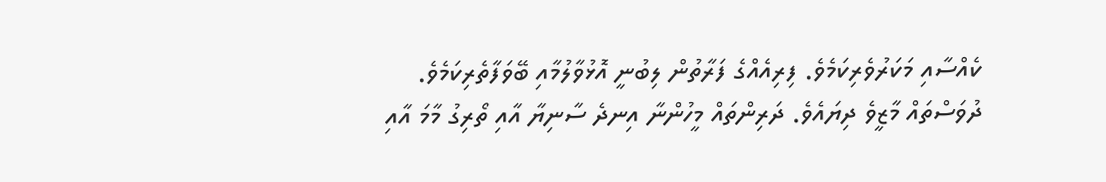ކެއްސާއި މަކަރުވެރިކަމެވެ. ފިރިއެއްގެ ފަރާތުން ލިބުނީ އޮޅުވާލުމާއި ބޭވަފާތެރިކަމެވެ.
ދުވަސްތައް މާޒީވެ ދިޔައެވެ. ދަރިންތައް މީހުންނާ އިނދެ ސާނިޔާ އާއި ތޯރިގު މާމަ އާއި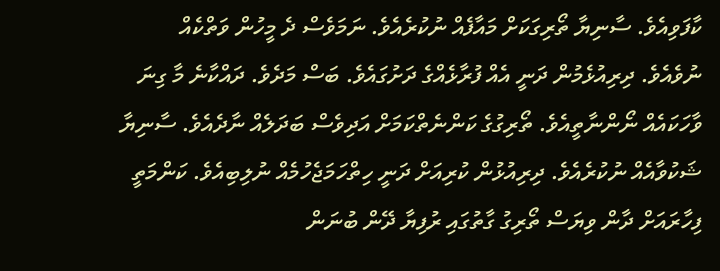ކާފަވިއެވެ. ސާނިޔާ ތޯރިގަކަށް މައާފެއް ނުކުރެއެވެ. ނަމަވެސް ދެ މީހުން ވަތްކެއް ނުވެއެވެ. ދިރިއުޅެމުން ދަނީ އެއް ފުރާޅެއްގެ ދަށުގައެވެ. ބަސް މަދެވެ. ދައްކާނެ މާ ގިނަ ވާހަކައެއް ނޯންނާތީއެވެ. ތޯރިގުގެ ކަންނެތްކަމަށް އަދިވެސް ބަދަލެއް ނާދެއެވެ. ސާނިޔާ ޝަކުވާއެއް ނުކުރެއެވެ. ދިރިއުޅުން ކުރިއަށް ދަނީ ހިތްހަމަޖެހުމެއް ނުލިބިއެވެ. ކަންމަތީ ފިހާރައަށް ދާން ވިޔަސް ތޯރިގު ގާތުގައި ރުފިޔާ ދޭން ބުނަން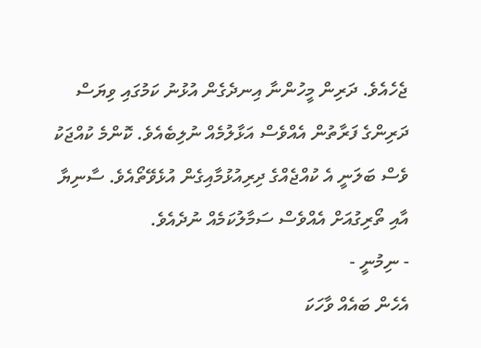ޖެހެއެވެ. ދަރިން މީހުންނާ އިނދެގެން އުޅުނު ކަމުގައި ވިޔަސް ދަރިންގެ ފަރާތުން އެއްވެސް އަޅާލުމެއް ނުލިބެއެވެ. ކޮންމެ ކުއްޖަކު ވެސް ބަލަނީ އެ ކުއްޖެއްގެ ދިރިއުޅުމާއިގެން އުޅެވޭތޯއެވެ. ސާނިޔާ އާއި ތޯރިގުއަށް އެއްވެސް ސަމާލުކަމެއް ނުދެއެވެ.
- ނިމުނީ -
އެހެން ބައެއް ވާހަކަ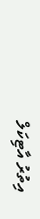އިތުރު އާޓިކަލް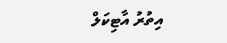އިތުރު އާޓިކަލް